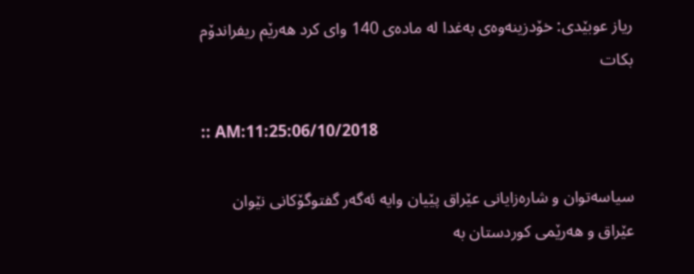ریاز عوبێدی: خۆدزینه‌وه‌ی به‌غدا له‌ ماده‌ی 140 وای كرد هه‌رێم ریفراندۆم بكات

:: AM:11:25:06/10/2018

سیاسه‌توان و شاره‌زایانی عێراق پێیان وایه‌ ئه‌گه‌ر گفتوگۆكانی نێوان عێراق و هه‌رێمی كوردستان به‌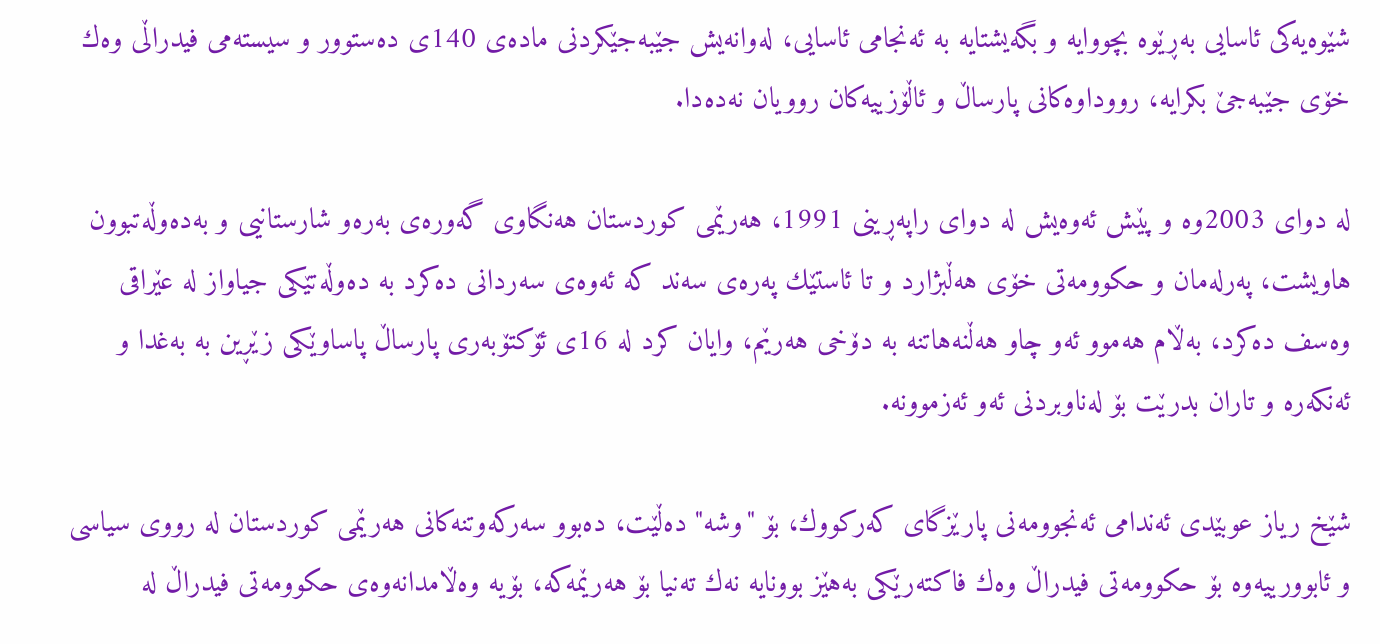شێوه‌یه‌كی ئاسایی به‌ڕێوه‌ بچووایه‌ و بگه‌یشتایه‌ به‌ ئه‌نجامی ئاسایی، له‌وانه‌یش جێبه‌جێكردنی ماده‌ی 140ی ده‌ستوور و سیسته‌می فیدراڵی وه‌ك خۆی جێبه‌جێ بكرایه‌، رووداوه‌كانی پارساڵ و ئاڵۆزییه‌كان روویان نه‌ده‌دا.

له‌ دوای 2003وه‌ و پێش ئه‌وه‌یش له‌ دوای راپه‌ڕینی 1991، هه‌رێمی كوردستان هه‌نگاوی گه‌وره‌ی به‌ره‌و شارستانیی و به‌ده‌وڵه‌تبوون هاویشت، په‌رله‌مان و حكوومه‌تی خۆی هه‌ڵبژارد و تا ئاستێك په‌ره‌ی سه‌ند كه‌ ئه‌وه‌ی سه‌ردانی ده‌كرد به‌ ده‌وڵه‌تێكی جیاواز له‌ عێراقی وه‌سف ده‌كرد، به‌ڵام هه‌موو ئه‌و چاو هه‌ڵنه‌هاتنه‌ به‌ دۆخی هه‌رێم، وایان كرد له‌ 16ی ئۆكتۆبه‌ری پارساڵ پاساوێكی زێڕین به‌ به‌غدا و ئه‌نكه‌ره‌ و تاران بدرێت بۆ له‌ناوبردنی ئه‌و ئه‌زموونه‌.

شێخ ریاز عوبێدی ئه‌ندامی ئه‌نجوومه‌نی پارێزگای كه‌ركووك، بۆ "وشه‌" ده‌ڵێت، ده‌بوو سه‌ركه‌وتنه‌كانی هه‌رێمی كوردستان له‌ رووی سیاسی و ئابوورییه‌وه‌ بۆ حكوومه‌تی فیدراڵ وه‌ك فاكته‌رێكی به‌هێز بوونایه‌ نه‌ك ته‌نیا بۆ هه‌رێمه‌كه‌، بۆیه‌ وه‌ڵامدانه‌وه‌ی حكوومه‌تی فیدراڵ له‌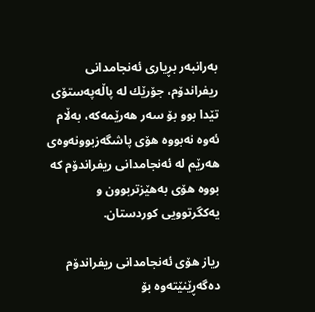به‌رانبه‌ر بڕیاری ئه‌نجامدانی ریفراندۆم، جۆرێك له‌ پاڵه‌په‌ستۆی تێدا بوو بۆ سه‌ر هه‌رێمه‌كه‌، به‌ڵام ئه‌وه‌ نه‌بووه‌ هۆی پاشگه‌زبوونه‌وه‌ی هه‌رێم له‌ ئه‌نجامدانی ریفراندۆم كه‌ بووه‌ هۆی به‌هێزتربوون و یه‌كگرتوویی كوردستان.

ریاز هۆی ئه‌نجامدانی ریفراندۆم ده‌گه‌ڕێنێته‌وه‌ بۆ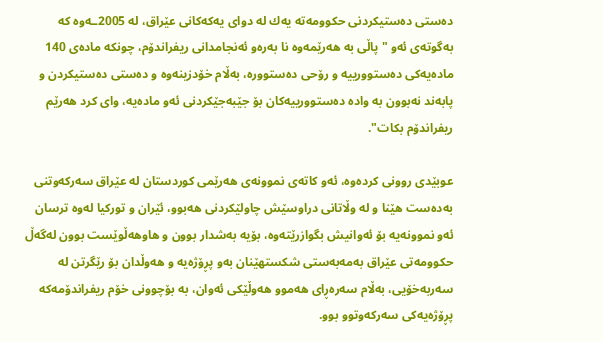ده‌ستی ده‌ستیكردنی حكوومه‌ته‌ یه‌ك له‌ دوای یه‌كه‌كانی عێراق، له‌ 2005ـه‌وه‌ كه‌ به‌گوته‌ی ئه‌و "پاڵی به‌ هه‌رێمه‌وه‌ نا به‌ره‌و ئه‌نجامدانی ریفراندۆم، چونكه‌ ماده‌ی 140 ماده‌یه‌كی ده‌ستوورییه‌ و رۆحی ده‌ستووره‌، به‌ڵام خۆدزینه‌وه‌ و ده‌ستی ده‌ستیكردن و پابه‌ند نه‌بوون به‌ واده‌ ده‌ستوورییه‌كان بۆ جێبه‌جێكردنی ئه‌و ماده‌یه‌، وای كرد هه‌رێم ریفراندۆم بكات".

عوبێدی روونی كرده‌وه‌، ئه‌و كاته‌ی نموونه‌ی هه‌رێمی كوردستان له‌ عێراق سه‌ركه‌وتنی به‌ده‌ست هێنا و له‌ وڵاتانی دراوسێش چاولێكردنی هه‌بوو، ئێران و توركیا له‌وه‌ ترسان ئه‌و نموونه‌یه‌ بۆ ئه‌وانیش بگوازرێته‌وه‌، بۆیه‌ به‌شدار بوون و هاوهه‌ڵوێست بوون له‌گه‌ڵ حكوومه‌تی عێراق به‌مه‌به‌ستی شكستهێنان به‌و پڕۆژه‌یه‌ و هه‌وڵدان بۆ رێگرتن له‌ سه‌ربه‌خۆیی، به‌ڵام سه‌ره‌ڕای هه‌موو هه‌وڵێكی ئه‌وان، به‌ بۆچوونی خۆم ریفراندۆمه‌كه‌ پڕۆژه‌یه‌كی سه‌ركه‌وتوو بوو.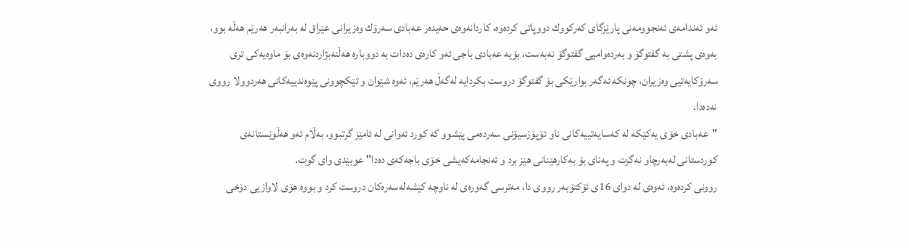ئه‌و ئه‌ندامه‌ی ئه‌نجوومه‌نی پارێزگای كه‌ركووك دووپاتی كرده‌وه‌، كاردانه‌وه‌ی حه‌یده‌ر عه‌بادی سه‌رۆك وه‌زیرانی عێراق له‌ به‌رانبه‌ر هه‌رێم هه‌ڵه‌ بوو، به‌وه‌ی پشتی به‌ گفتوگۆ و به‌رده‌وامیی گفتوگۆ نه‌به‌ست، بۆیه‌ عه‌بادی باجی ئه‌و كاره‌ی ده‌دات به‌ دووباره‌ هه‌ڵنه‌بژاردنه‌وه‌ی بۆ ماوه‌یه‌كی تری سه‌رۆكایه‌تیی وه‌زیران، چونكه‌ ئه‌گه‌ر بوارێكی بۆ گفتوگۆ دروست بكردایه‌ له‌گه‌ڵ هه‌رێم، ئه‌وه‌ شێوان و تێكچوونی پێوه‌ندییه‌كانی هه‌ردوولا رووی نه‌ده‌دا.
"عه‌بادی خۆی یه‌كێكه‌ له‌ كه‌سایه‌تییه‌كانی ناو ئۆپۆزسیۆنی سه‌رده‌می پێشوو كه‌ كورد ئه‌وانی له‌ ئامێز گرتبوو، به‌ڵام ئه‌و هه‌ڵوێستانه‌ی كوردستانی له‌به‌رچاو نه‌گرت و په‌نای بۆ به‌كارهێنانی هێز برد و ئه‌نجامه‌كه‌یشی خۆی باجه‌كه‌ی ده‌دا" عوبێدی وای گوت.
روونی كرده‌وه‌، ئه‌وه‌ی له‌ دوای 16ی ئۆكتۆبه‌ر رووی دا، مه‌ترسی گه‌وره‌ی له‌ ناوچه‌ كێشه‌له‌سه‌ره‌كان دروست كرد و بووه‌ هۆی لاوازیی دۆخی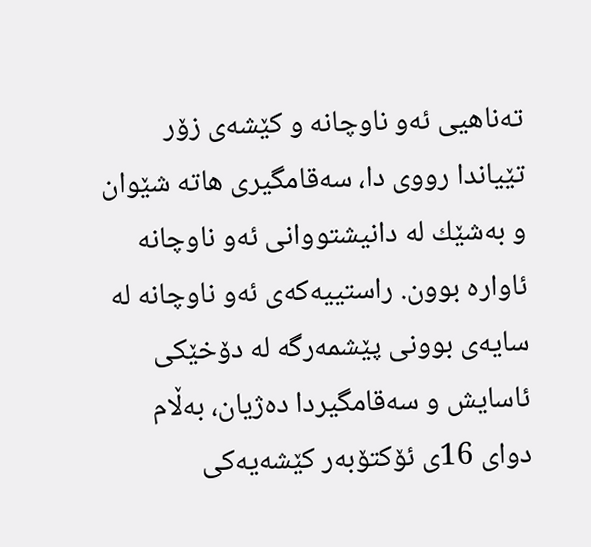ته‌ناهیی ئه‌و ناوچانه‌ و كێشه‌ی زۆر تێیاندا رووی دا، سه‌قامگیری هاته‌ شێوان و به‌شێك له‌ دانیشتووانی ئه‌و ناوچانه‌ ئاواره‌ بوون. راستییه‌كه‌ی ئه‌و ناوچانه‌ له‌ سایه‌ی بوونی پێشمه‌رگه‌ له‌ دۆخێكی ئاسایش و سه‌قامگیردا ده‌ژیان، به‌ڵام دوای 16ی ئۆكتۆبه‌ر كێشه‌یه‌كی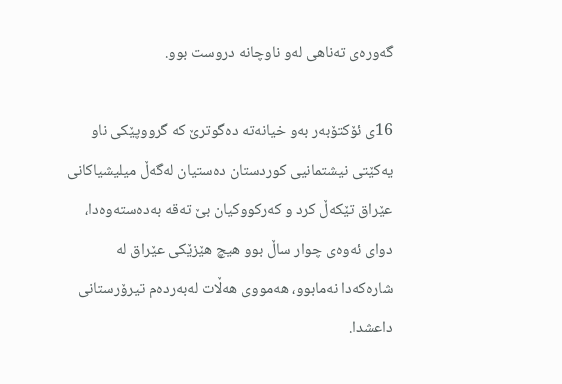گه‌وره‌ی ته‌ناهی له‌و ناوچانه‌ دروست بوو.

16ی ئۆكتۆبه‌ر به‌و خیانه‌ته‌ ده‌گوترێ كه‌ گرووپێكی ناو یه‌كێتی نیشتمانیی كوردستان ده‌ستیان له‌گه‌ڵ میلیشیاكانی عێراق تێكه‌ڵ كرد و كه‌ركووكیان بێ ته‌قه‌ به‌ده‌سته‌وه‌دا، دوای ئه‌وه‌ی چوار ساڵ بوو هیچ هێزێكی عێراق له‌ شاره‌كه‌دا نه‌مابوو، هه‌مووی هه‌ڵات له‌به‌رده‌م تیرۆرستانی داعشدا.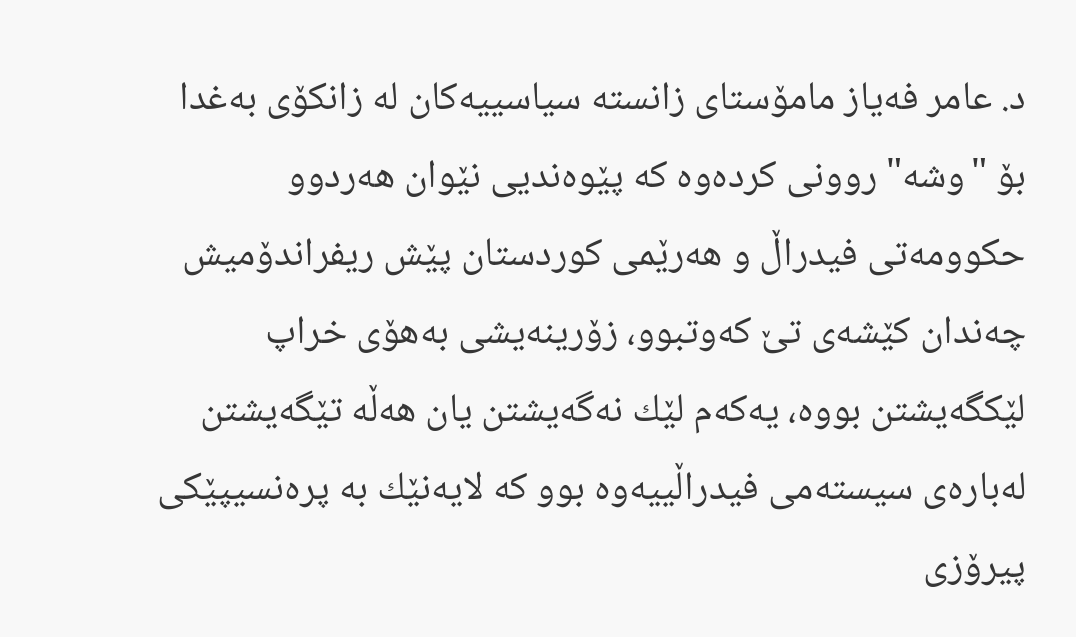د. عامر فه‌یاز مامۆستای زانسته‌ سیاسییه‌كان له‌ زانكۆی به‌غدا بۆ "وشه‌" روونی كرده‌وه‌ كه‌ پێوه‌ندیی نێوان هه‌ردوو حكوومه‌تی فیدراڵ و هه‌رێمی كوردستان پێش ریفراندۆمیش چه‌ندان كێشه‌ی تێ كه‌وتبوو، زۆرینه‌یشی به‌هۆی خراپ لێكگه‌یشتن بووه‌، یه‌كه‌م لێك نه‌گه‌یشتن یان هه‌ڵه‌ تێگه‌یشتن له‌باره‌ی سیسته‌می فیدراڵییه‌وه‌ بوو كه‌ لایه‌نێك به‌ پره‌نسیپێكی پیرۆزی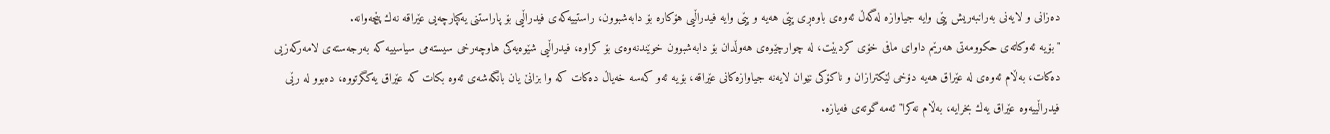ده‌زانی و لایه‌نی به‌رانبه‌ریش پێی وایه‌ جیاوازه‌ له‌گه‌ڵ ئه‌وه‌ی باوه‌ڕی پێی هه‌یه‌ و پێی وایه‌ فیدراڵیی هۆكاره‌ بۆ دابه‌شبوون، راستییه‌كه‌ی فیدراڵیی بۆ پاراستنی یه‌كپارچه‌یی عێراقه‌ نه‌ك پێچه‌وانه‌.
"بۆیه‌ ئه‌وكاته‌ی حكوومه‌تی هه‌رێم داوای مافی خۆی كردبێت، له‌ چوارچێوه‌ی هه‌وڵدان بۆ دابه‌شبوون خوێندنه‌وه‌ی بۆ كراوه‌، فیدراڵیی شێوه‌یه‌كی هاوچه‌رخی سیسته‌می سیاسییه‌ كه‌ به‌رجه‌سته‌ی لامه‌ركه‌زیی ده‌كات، به‌ڵام ئه‌وه‌ی له‌ عێراق هه‌یه‌ دۆخی لێكترازان و ناكۆكی نێوان لایه‌نه‌ جیاوازه‌كانی عێراقه‌، بۆیه‌ ئه‌و كه‌سه‌ خه‌یاڵ ده‌كات كه‌ وا بزانێ یان بانگه‌شه‌ی ئه‌وه‌ بكات كه‌ عێراق یه‌كگرتووه‌، ده‌بوو له‌ رێی فیدراڵییه‌وه‌ عێراق یه‌ك بخرایه‌، به‌ڵام نه‌كرا" ئه‌مه‌ گوته‌ی فه‌یازه‌.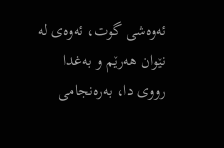ئه‌وه‌شی گوت، ئه‌وه‌ی له‌ نێوان هه‌رێم و به‌غدا رووی دا، به‌ره‌نجامی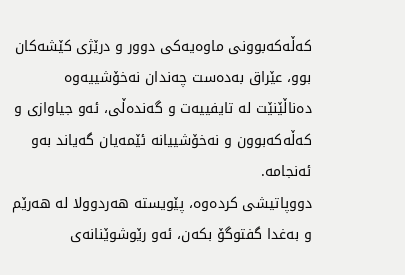كه‌ڵه‌كه‌بوونی ماوه‌یه‌كی دوور و درێژی كێشه‌كان بوو، عێراق به‌ده‌ست چه‌ندان نه‌خۆشییه‌وه‌ ده‌ناڵێنێت له‌ تایفییه‌ت و گه‌نده‌ڵی، ئه‌و جیاوازی و كه‌ڵه‌كه‌بوون و نه‌خۆشییانه‌ ئێمه‌یان گه‌یاند به‌و ئه‌نجامه‌.
دووپاتیشی كرده‌وه‌، پێویسته‌ هه‌ردوولا له‌ هه‌رێم و به‌غدا گفتوگۆ بكه‌ن، ئه‌و رێوشوێنانه‌ی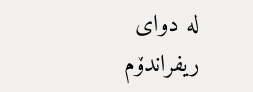له‌ دوای ریفراندۆم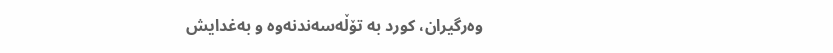وه‌رگیران، كورد به‌ تۆڵه‌سه‌ندنه‌وه‌ و به‌غدایش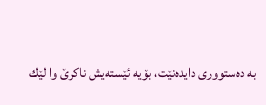به‌ ده‌ستووری دایده‌نێت، بۆیه‌ ئێسته‌یش ناكرێ وا لێك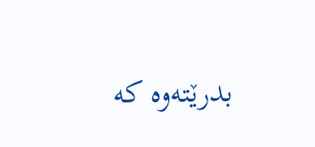بدرێته‌وه‌ كه‌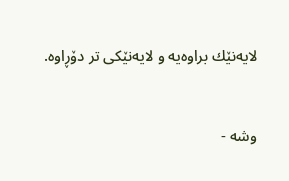لایه‌نێك براوه‌یه‌ و لایه‌نێكی تر دۆڕاوه‌.



وشە -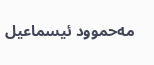مه‌حموود ئیسماعیل